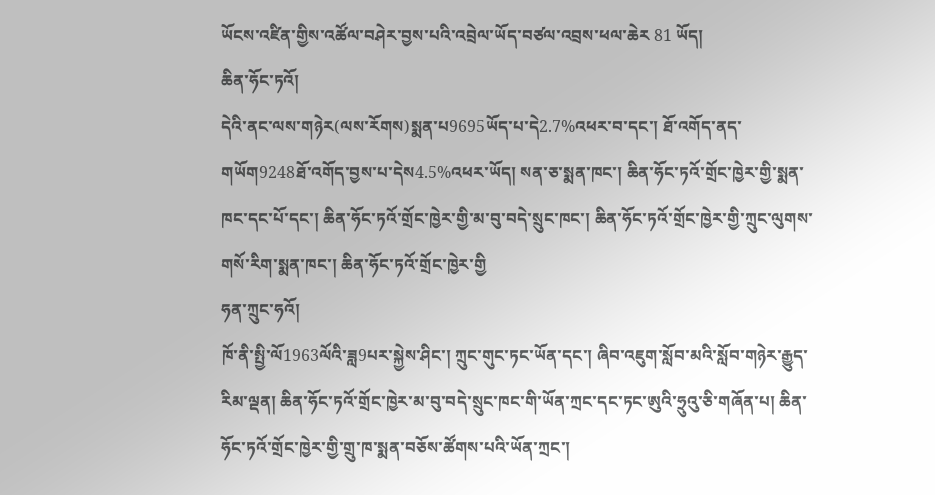ཡོངས་འཛིན་གྱིས་འཚོལ་བཤེར་བྱས་པའི་འབྲེལ་ཡོད་བཙལ་འབྲས་ཕལ་ཆེར 81 ཡོད།
ཆིན་ཧོང་ཏའོ།
དེའི་ནང་ལས་གཉེར(ལས་རོགས)སྨན་པ9695ཡོད་པ་དེ2.7%འཕར་བ་དང་། ཐོ་འགོད་ནད་གཡོག9248ཐོ་འགོད་བྱས་པ་དེས4.5%འཕར་ཡོད། སན་ཅ་སྨན་ཁང་། ཆིན་ཧོང་ཏའོ་གྲོང་ཁྱེར་གྱི་སྨན་ཁང་དང་པོ་དང་། ཆིན་ཧོང་ཏའོ་གྲོང་ཁྱེར་གྱི་མ་བུ་བདེ་སྲུང་ཁང་། ཆིན་ཧོང་ཏའོ་གྲོང་ཁྱེར་གྱི་ཀྲུང་ལུགས་གསོ་རིག་སྨན་ཁང་། ཆིན་ཧོང་ཏའོ་གྲོང་ཁྱེར་གྱི
ཧན་ཀྲུང་ཧའོ།
ཁོ་ནི་སྤྱི་ལོ1963ལོའི་ཟླ9པར་སྐྱེས་ཤིང་། ཀྲུང་གུང་ཏང་ཡོན་དང་། ཞིབ་འཇུག་སློབ་མའི་སློབ་གཉེར་རྒྱུད་རིམ་ལྡན། ཆིན་ཧོང་ཏའོ་གྲོང་ཁྱེར་མ་བུ་བདེ་སྲུང་ཁང་གི་ཡོན་ཀྲང་དང་ཏང་ཨུའི་ཧྲུའུ་ཅི་གཞོན་པ། ཆིན་ཧོང་ཏའོ་གྲོང་ཁྱེར་གྱི་གྲུ་ཁ་སྨན་བཅོས་ཚོགས་པའི་ཡོན་ཀྲང་།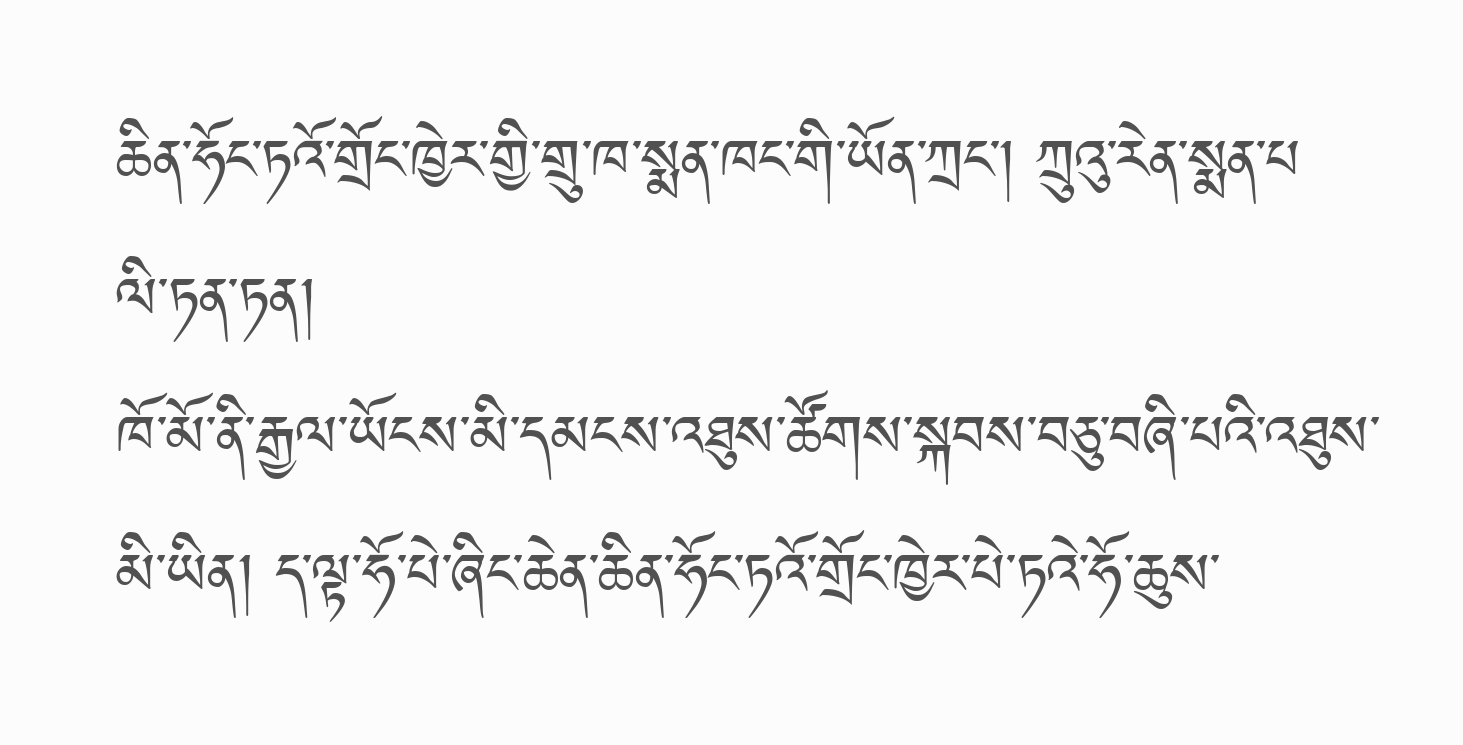ཆིན་ཧོང་ཏའོ་གྲོང་ཁྱེར་གྱི་གྲུ་ཁ་སྨན་ཁང་གི་ཡོན་ཀྲང་། ཀྲུའུ་རེན་སྨན་པ
ལི་ཏན་ཏན།
ཁོ་མོ་ནི་རྒྱལ་ཡོངས་མི་དམངས་འཐུས་ཚོགས་སྐབས་བཅུ་བཞི་པའི་འཐུས་མི་ཡིན། ད་ལྟ་ཧོ་པེ་ཞིང་ཆེན་ཆིན་ཧོང་ཏའོ་གྲོང་ཁྱེར་པེ་ཏའེ་ཧོ་ཆུས་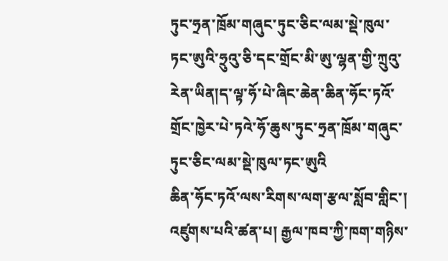ཏུང་ཧྲན་ཁྲོམ་གཞུང་ཏུང་ཅིང་ལམ་སྡེ་ཁུལ་ཏང་ཨུའི་ཧྲུའུ་ཅི་དང་གྲོང་མི་ཨུ་ལྷན་གྱི་ཀྲུའུ་རེན་ཡིན།ད་ལྟ་ཧོ་པེ་ཞིང་ཆེན་ཆིན་ཧོང་ཏའོ་གྲོང་ཁྱེར་པེ་ཏའེ་ཧོ་ཆུས་ཏུང་ཧྲན་ཁྲོམ་གཞུང་ཏུང་ཅིང་ལམ་སྡེ་ཁུལ་ཏང་ཨུའི
ཆིན་ཧོང་ཏའོ་ལས་རིགས་ལག་རྩལ་སློབ་གླིང་།
འཛུགས་པའི་ཚན་པ། རྒྱལ་ཁབ་ཀྱི་ཁག་གཉིས་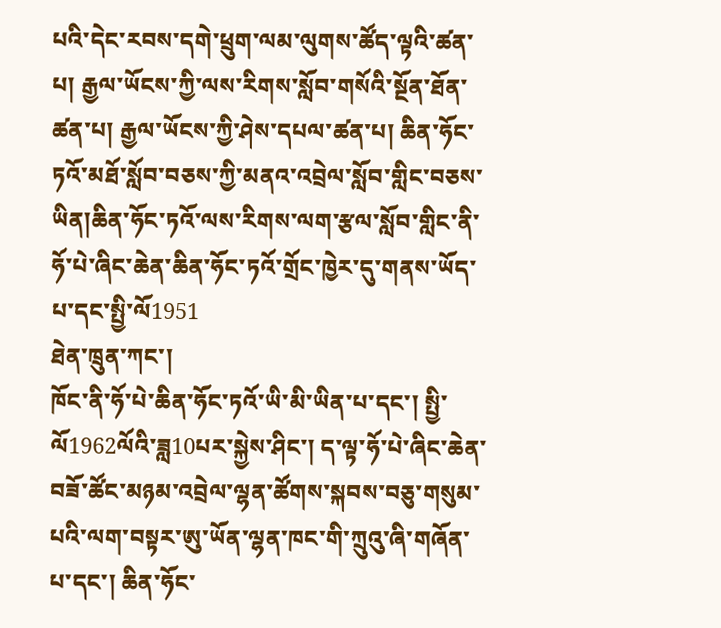པའི་དེང་རབས་དགེ་ཕྲུག་ལམ་ལུགས་ཚོད་ལྟའི་ཚན་པ། རྒྱལ་ཡོངས་ཀྱི་ལས་རིགས་སློབ་གསོའི་སྔོན་ཐོན་ཚན་པ། རྒྱལ་ཡོངས་ཀྱི་ཤེས་དཔལ་ཚན་པ། ཆིན་ཧོང་ཏའོ་མཐོ་སློབ་བཅས་ཀྱི་མནའ་འབྲེལ་སློབ་གླིང་བཅས་ཡིན།ཆིན་ཧོང་ཏའོ་ལས་རིགས་ལག་རྩལ་སློབ་གླིང་ནི་ཧོ་པེ་ཞིང་ཆེན་ཆིན་ཧོང་ཏའོ་གྲོང་ཁྱེར་དུ་གནས་ཡོད་པ་དང་སྤྱི་ལོ1951
ཐེན་ཁྲུན་ཀང་།
ཁོང་ནི་ཧོ་པེ་ཆིན་ཧོང་ཏའོ་ཡི་མི་ཡིན་པ་དང་། སྤྱི་ལོ1962ལོའི་ཟླ10པར་སྐྱེས་ཤིང་། ད་ལྟ་ཧོ་པེ་ཞིང་ཆེན་བཟོ་ཚོང་མཉམ་འབྲེལ་ལྷན་ཚོགས་སྐབས་བཅུ་གསུམ་པའི་ལག་བསྟར་ཨུ་ཡོན་ལྷན་ཁང་གི་ཀྲུའུ་ཞི་གཞོན་པ་དང་། ཆིན་ཧོང་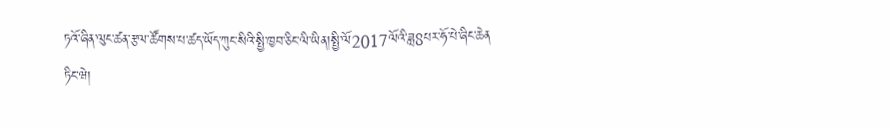ཏའོ་ཞིན་ལུང་ཚན་རྩལ་ཚོགས་པ་ཚད་ཡོད་ཀུང་སིའི་སྤྱི་ཁྱབ་ཅིང་ལི་ཡིན།སྤྱི་ལོ2017ལོའི་ཟླ8པར་ཧོ་པེ་ཞིང་ཆེན
ཏིང་ཝེ།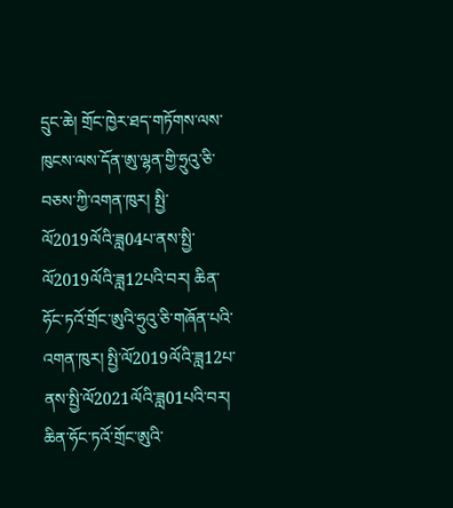དྲུང་ཆེ། གྲོང་ཁྱེར་ཐད་གཏོགས་ལས་ཁུངས་ལས་དོན་ཨུ་ལྷན་གྱི་ཧྲུའུ་ཅི་བཅས་ཀྱི་འགན་ཁུར། སྤྱི་ལོ2019ལོའི་ཟླ04པ་ནས་སྤྱི་ལོ2019ལོའི་ཟླ12པའི་བར། ཆིན་ཧོང་ཏའོ་གྲོང་ཨུའི་ཧྲུའུ་ཅི་གཞོན་པའི་འགན་ཁུར། སྤྱི་ལོ2019ལོའི་ཟླ12པ་ནས་སྤྱི་ལོ2021ལོའི་ཟླ01པའི་བར། ཆིན་ཧོང་ཏའོ་གྲོང་ཨུའི་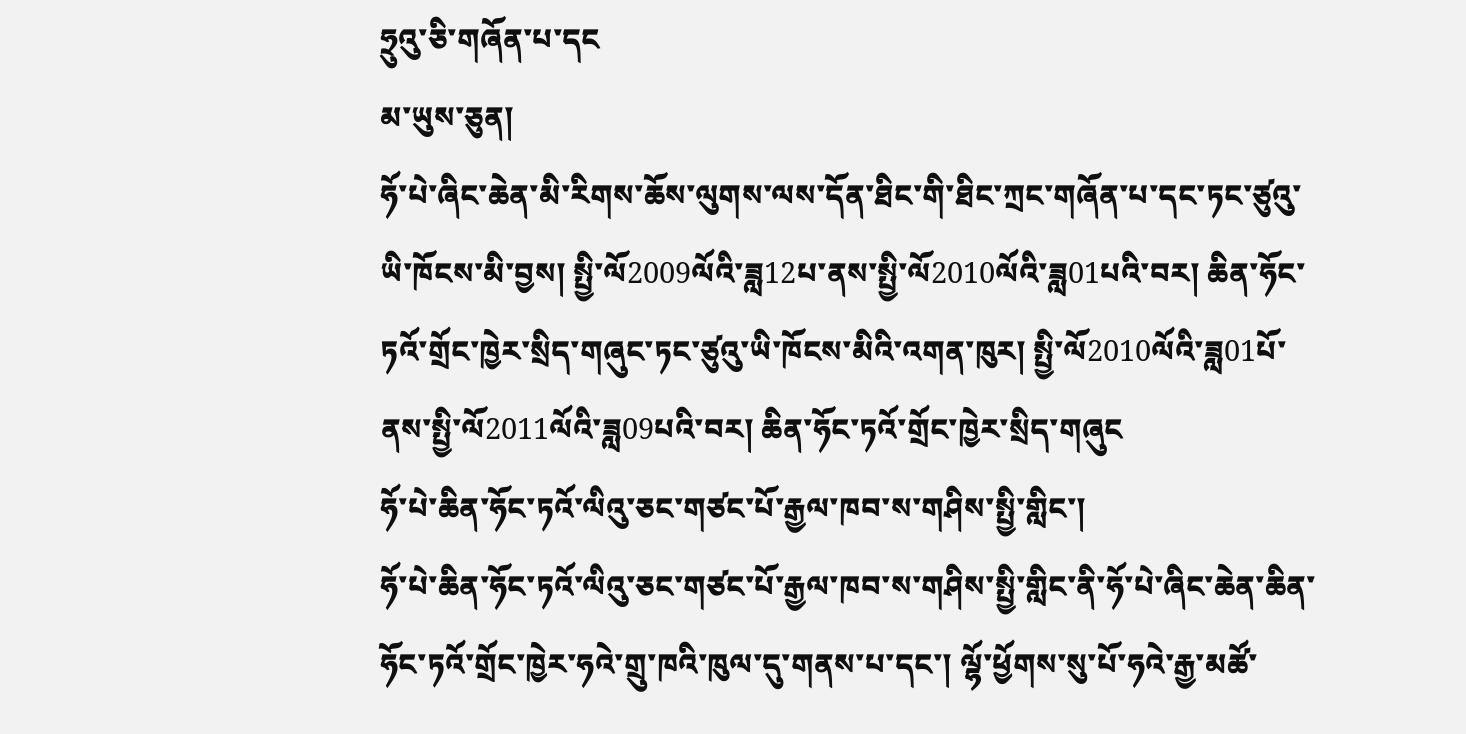ཧྲུའུ་ཅི་གཞོན་པ་དང
མ་ཡུས་ཅུན།
ཧོ་པེ་ཞིང་ཆེན་མི་རིགས་ཆོས་ལུགས་ལས་དོན་ཐིང་གི་ཐིང་ཀྲང་གཞོན་པ་དང་ཏང་ཙུའུ་ཡི་ཁོངས་མི་བྱས། སྤྱི་ལོ2009ལོའི་ཟླ12པ་ནས་སྤྱི་ལོ2010ལོའི་ཟླ01པའི་བར། ཆིན་ཧོང་ཏའོ་གྲོང་ཁྱེར་སྲིད་གཞུང་ཏང་ཙུའུ་ཡི་ཁོངས་མིའི་འགན་ཁུར། སྤྱི་ལོ2010ལོའི་ཟླ01པོ་ནས་སྤྱི་ལོ2011ལོའི་ཟླ09པའི་བར། ཆིན་ཧོང་ཏའོ་གྲོང་ཁྱེར་སྲིད་གཞུང
ཧོ་པེ་ཆིན་ཧོང་ཏའོ་ལིའུ་ཅང་གཙང་པོ་རྒྱལ་ཁབ་ས་གཤིས་སྤྱི་གླིང་།
ཧོ་པེ་ཆིན་ཧོང་ཏའོ་ལིའུ་ཅང་གཙང་པོ་རྒྱལ་ཁབ་ས་གཤིས་སྤྱི་གླིང་ནི་ཧོ་པེ་ཞིང་ཆེན་ཆིན་ཧོང་ཏའོ་གྲོང་ཁྱེར་ཧའེ་གྲུ་ཁའི་ཁུལ་དུ་གནས་པ་དང་། ལྷོ་ཕྱོགས་སུ་པོ་ཧའེ་རྒྱ་མཚོ་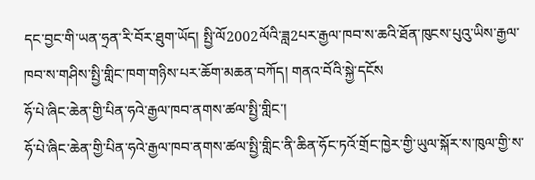དང་བྱང་གི་ཡན་ཧྲན་རི་བོར་ཐུག་ཡོད། སྤྱི་ལོ2002ལོའི་ཟླ2པར་རྒྱལ་ཁབ་ས་ཆའི་ཐོན་ཁུངས་པུའུ་ཡིས་རྒྱལ་ཁབ་ས་གཤིས་སྤྱི་གླིང་ཁག་གཉིས་པར་ཆོག་མཆན་བཀོད། གནའ་བོའི་སྐྱེ་དངོས
ཧོ་པེ་ཞིང་ཆེན་གྱི་པིན་ཧའེ་རྒྱལ་ཁབ་ནགས་ཚལ་སྤྱི་གླིང་།
ཧོ་པེ་ཞིང་ཆེན་གྱི་པིན་ཧའེ་རྒྱལ་ཁབ་ནགས་ཚལ་སྤྱི་གླིང་ནི་ཆིན་ཧོང་ཏའོ་གྲོང་ཁྱེར་གྱི་ཡུལ་སྐོར་ས་ཁུལ་གྱི་ས་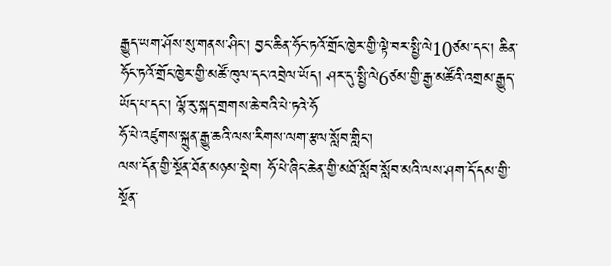རྒྱུད་ཡག་ཤོས་སུ་གནས་ཤིང་། བྱང་ཆིན་ཧོང་ཏའོ་གྲོང་ཁྱེར་གྱི་ལྟེ་བར་སྤྱི་ལེ10ཙམ་དང་། ཆིན་ཧོང་ཏའོ་གྲོང་ཁྱེར་གྱི་མཚོ་ཁུལ་དང་འབྲེལ་ཡོད། ཤར་དུ་སྤྱི་ལེ6ཙམ་གྱི་རྒྱ་མཚོའི་འགྲམ་རྒྱུད་ཡོད་པ་དང་། ལྷོ་རུ་སྐད་གྲགས་ཆེ་བའི་པེ་ཏའེ་ཧོ
ཧོ་པེ་འཛུགས་སྐྲུན་རྒྱུ་ཆའི་ལས་རིགས་ལག་རྩལ་སློབ་གླིང་།
ལས་དོན་གྱི་སྔོན་ཐོན་མཉམ་སྡེབ། ཧོ་པེ་ཞིང་ཆེན་གྱི་མཐོ་སློབ་སློབ་མའི་ལས་ཤག་དོ་དམ་གྱི་སྔོན་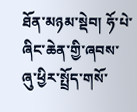ཐོན་མཉམ་སྡེབ། ཧོ་པེ་ཞིང་ཆེན་གྱི་ཞབས་ཞུ་ཕྱིར་སྤྲོད་གསོ་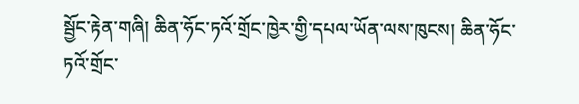སྦྱོང་རྟེན་གཞི། ཆིན་ཧོང་ཏའོ་གྲོང་ཁྱེར་གྱི་དཔལ་ཡོན་ལས་ཁུངས། ཆིན་ཧོང་ཏའོ་གྲོང་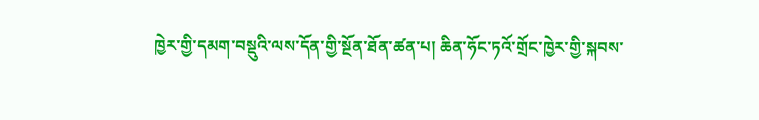ཁྱེར་གྱི་དམག་བསྡུའི་ལས་དོན་གྱི་སྔོན་ཐོན་ཚན་པ། ཆིན་ཧོང་ཏའོ་གྲོང་ཁྱེར་གྱི་སྐབས་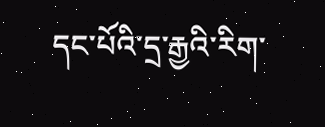དང་པོའི་དྲ་རྒྱའི་རིག་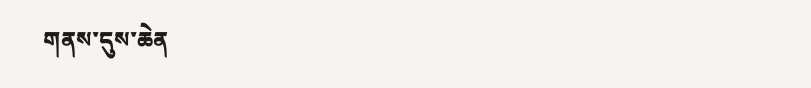གནས་དུས་ཆེན